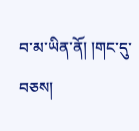བ་མ་ཡིན་ནོ། །གང་དུ་བཅས།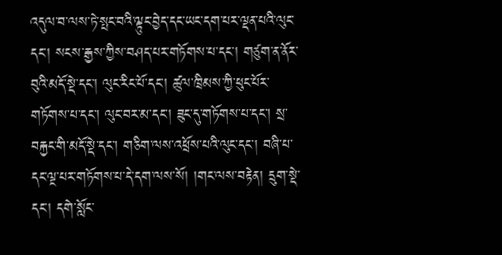འདུལ་བ་ལས་ཏེ་སྤང་བའི་ལྟུང་བྱེད་དང་ཡང་དག་པར་ལྡན་པའི་ལུང་དང་། སངས་རྒྱས་ཀྱིས་བཤད་པར་གཏོགས་པ་དང་། གཙུག་ན་ནོར་བུའི་མདོ་སྡེ་དང་། ལུང་རིང་པོ་དང་། ཚུལ་ཁྲིམས་ཀྱི་ཕུང་པོར་གཏོགས་པ་དང་། ལུང་བར་མ་དང་། ཟུང་དུ་གཏོགས་པ་དང་། སྲ་བརྐྱང་གི་མདོ་སྡེ་དང་། གཅིག་ལས་འཕྲོས་པའི་ལུང་དང་། བཞི་པ་དང་ལྔ་པར་གཏོགས་པ་དེ་དག་ལས་སོ། །གང་ལས་བརྟེན། དྲུག་སྡེ་དང་། དགེ་སློང་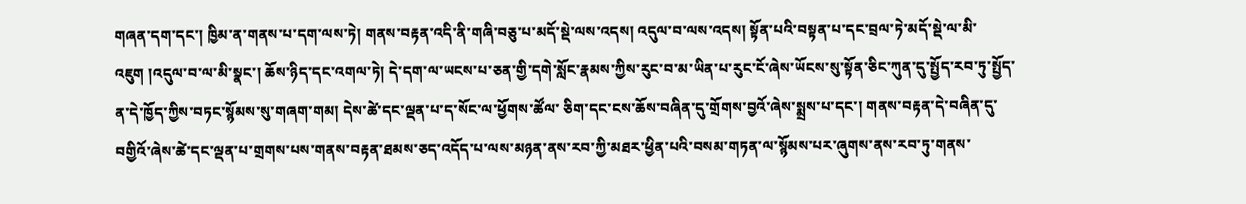གཞན་དག་དང་། ཁྱིམ་ན་གནས་པ་དག་ལས་ཏེ། གནས་བརྟན་འདི་ནི་གཞི་བཅུ་པ་མདོ་སྡེ་ལས་འདས། འདུལ་བ་ལས་འདས། སྟོན་པའི་བསྟན་པ་དང་བྲལ་ཏེ་མདོ་སྡེ་ལ་མི་འཇུག །འདུལ་བ་ལ་མི་སྣང་། ཆོས་ཉིད་དང་འགལ་ཏེ། དེ་དག་ལ་ཡངས་པ་ཅན་གྱི་དགེ་སློང་རྣམས་ཀྱིས་རུང་བ་མ་ཡིན་པ་རུང་ངོ་ཞེས་ཡོངས་སུ་སྟོན་ཅིང་ཀུན་དུ་སྤྱོད་རབ་ཏུ་སྤྱོད་ན་དེ་ཁྱོད་ཀྱིས་བཏང་སྙོམས་སུ་གཞག་གམ། དེས་ཚེ་དང་ལྡན་པ་ད་སོང་ལ་ཕྱོགས་ཚོལ་ ཅིག་དང་ངས་ཆོས་བཞིན་དུ་གྲོགས་བྱའོ་ཞེས་སྨྲས་པ་དང་། གནས་བརྟན་དེ་བཞིན་དུ་བགྱིའོ་ཞེས་ཚེ་དང་ལྡན་པ་གྲགས་པས་གནས་བརྟན་ཐམས་ཅད་འདོད་པ་ལས་མཉན་ནས་རབ་ཀྱི་མཐར་ཕྱིན་པའི་བསམ་གཏན་ལ་སྙོམས་པར་ཞུགས་ནས་རབ་ཏུ་གནས་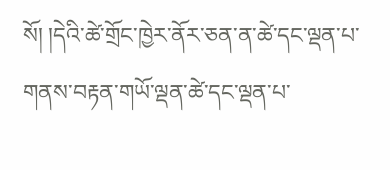སོ། །དེའི་ཚེ་གྲོང་ཁྱེར་ནོར་ཅན་ན་ཚེ་དང་ལྡན་པ་གནས་བརྟན་གཡོ་ལྡན་ཚེ་དང་ལྡན་པ་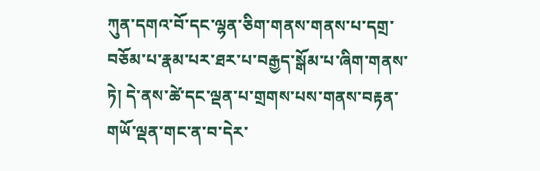ཀུན་དགའ་བོ་དང་ལྷན་ཅིག་གནས་གནས་པ་དགྲ་བཅོམ་པ་རྣམ་པར་ཐར་པ་བརྒྱད་སྒོམ་པ་ཞིག་གནས་ཏེ། དེ་ནས་ཚེ་དང་ལྡན་པ་གྲགས་པས་གནས་བརྟན་གཡོ་ལྡན་གང་ན་བ་དེར་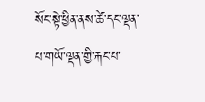སོང་སྟེ་ཕྱིན་ནས་ཚེ་དང་ལྡན་པ་གཡོ་ལྡན་གྱི་རྐང་པ་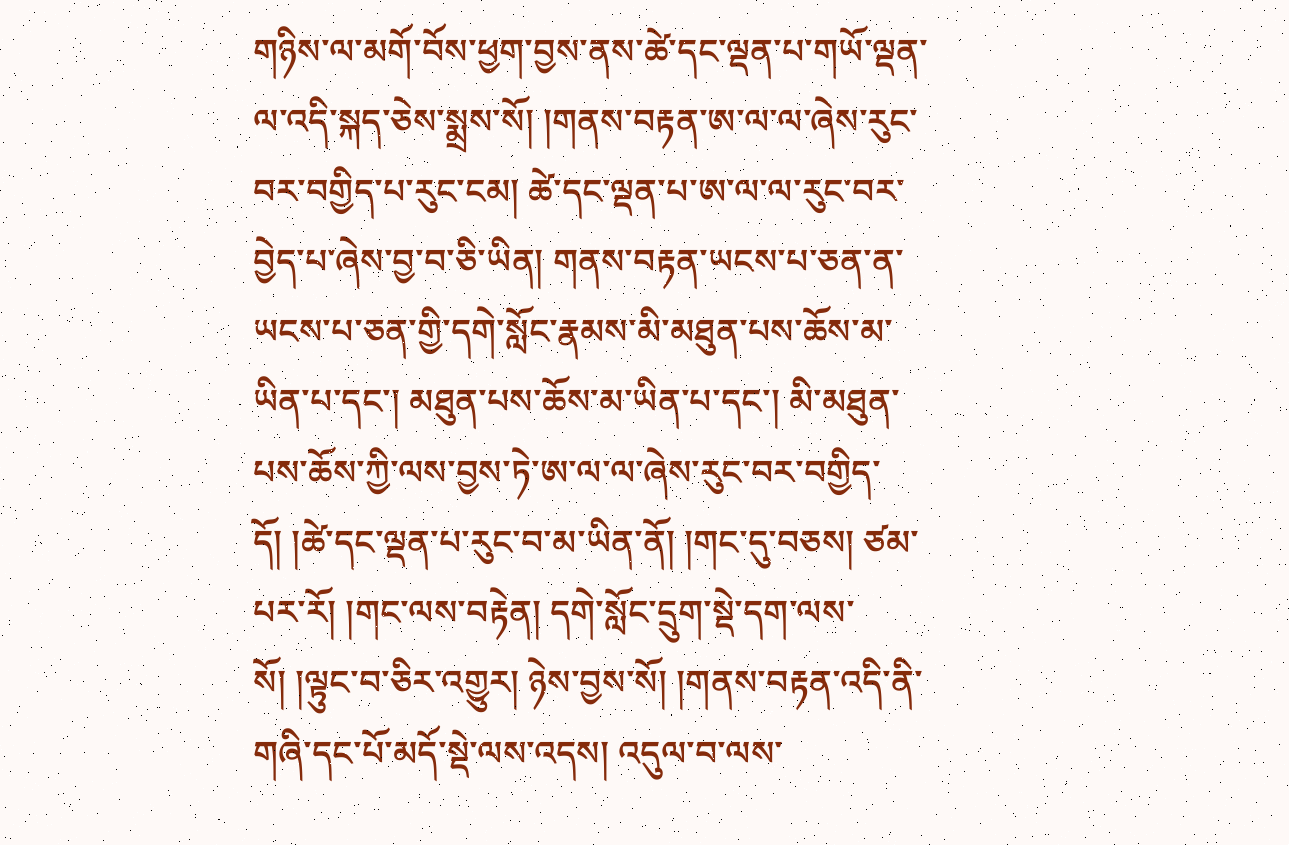གཉིས་ལ་མགོ་བོས་ཕྱག་བྱས་ནས་ཚེ་དང་ལྡན་པ་གཡོ་ལྡན་ལ་འདི་སྐད་ཅེས་སྨྲས་སོ། །གནས་བརྟན་ཨ་ལ་ལ་ཞེས་རུང་བར་བགྱིད་པ་རུང་ངམ། ཚེ་དང་ལྡན་པ་ཨ་ལ་ལ་རུང་བར་བྱེད་པ་ཞེས་བྱ་བ་ཅི་ཡིན། གནས་བརྟན་ཡངས་པ་ཅན་ན་ཡངས་པ་ཅན་གྱི་དགེ་སློང་རྣམས་མི་མཐུན་པས་ཆོས་མ་ཡིན་པ་དང་། མཐུན་པས་ཆོས་མ་ཡིན་པ་དང་། མི་མཐུན་པས་ཆོས་ཀྱི་ལས་བྱས་ཏེ་ཨ་ལ་ལ་ཞེས་རུང་བར་བགྱིད་དོ། །ཚེ་དང་ལྡན་པ་རུང་བ་མ་ཡིན་ནོ། །གང་དུ་བཅས། ཙམ་པར་རོ། །གང་ལས་བརྟེན། དགེ་སློང་དྲུག་སྡེ་དག་ལས་སོ། །ལྟུང་བ་ཅིར་འགྱུར། ཉེས་བྱས་སོ། །གནས་བརྟན་འདི་ནི་གཞི་དང་པོ་མདོ་སྡེ་ལས་འདས། འདུལ་བ་ལས་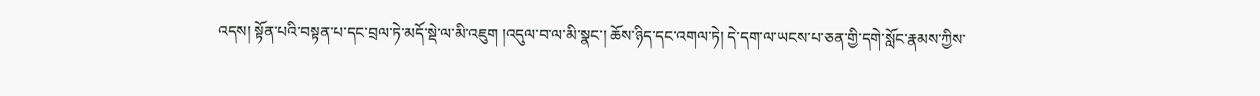འདས། སྟོན་པའི་བསྟན་པ་དང་བྲལ་ཏེ་མདོ་སྡེ་ལ་མི་འཇུག །འདུལ་བ་ལ་མི་སྣང་། ཆོས་ཉིད་དང་འགལ་ཏེ། དེ་དག་ལ་ཡངས་པ་ཅན་གྱི་དགེ་སློང་རྣམས་ཀྱིས་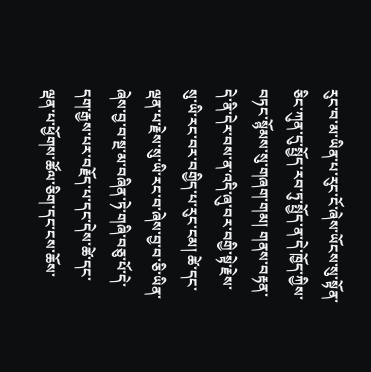རུང་བ་མ་ཡིན་པ་རུང་ངོ་ཞེས་ཡོངས་སུ་སྟོན་ཅིང་ཀུན་དུ་སྤྱོད་རབ་ཏུ་སྤྱོད་ན་དེ་ཁྱོད་ཀྱིས་བཏང་སྙོམས་སུ་གཞག་གམ། གནས་བརྟན་དེ་ནི་དེར་བས་ན་འདི་ཞུ་བར་བགྱི་སྟེ་རྗེས་སུ་ཡི་རང་བར་བགྱིད་པ་རུང་ངམ། ཚེ་དང་ལྡན་པ་རྗེས་སུ་ཡི་རང་བ་ཞེས་བྱ་བ་ཅི་ཡིན་ཞེས་བྱ་བ་སྔ་མ་བཞིན་ཏེ་གཞི་བཅུ་པོ་དེ་དག་རྒྱས་པར་བརྗོད་པ་དང་དེས་ཚེ་དང་ལྡན་པ་ཕྱོགས་ཚོལ་ཅིག་དང་ངས་ཆོས་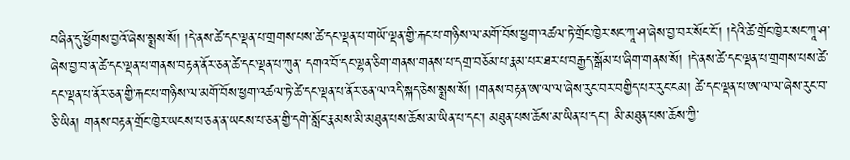བཞིན་དུ་ཕྱོགས་བྱའོ་ཞེས་སྨྲས་སོ། །དེ་ནས་ཚེ་དང་ལྡན་པ་གྲགས་པས་ཚེ་དང་ལྡན་པ་གཡོ་ལྡན་གྱི་རྐང་པ་གཉིས་ལ་མགོ་བོས་ཕྱག་འཚལ་ཏེ་གྲོང་ཁྱེར་སང་ཀཱ་ཤ་ཞེས་བྱ་བར་སོང་ངོ་། །དེའི་ཚེ་གྲོང་ཁྱེར་སང་ཀཱ་ཤ་ཞེས་བྱ་བ་ན་ཚེ་དང་ལྡན་པ་གནས་བརྟན་ནོར་ཅན་ཚེ་དང་ལྡན་པ་ཀུན་ དགའ་བོ་དང་ལྷན་ཅིག་གནས་གནས་པ་དགྲ་བཅོམ་པ་རྣམ་པར་ཐར་པ་བརྒྱད་སྒོམ་པ་ཞིག་གནས་སོ། །དེ་ནས་ཚེ་དང་ལྡན་པ་གྲགས་པས་ཚེ་དང་ལྡན་པ་ནོར་ཅན་གྱི་རྐང་པ་གཉིས་ལ་མགོ་བོས་ཕྱག་འཚལ་ཏེ་ཚེ་དང་ལྡན་པ་ནོར་ཅན་ལ་འདི་སྐད་ཅེས་སྨྲས་སོ། །གནས་བརྟན་ཨ་ལ་ལ་ཞེས་རུང་བར་བགྱིད་པར་རུང་ངམ། ཚེ་དང་ལྡན་པ་ཨ་ལ་ལ་ཞེས་རུང་བ་ཅི་ཡིན། གནས་བརྟན་གྲོང་ཁྱེར་ཡངས་པ་ཅན་ན་ཡངས་པ་ཅན་གྱི་དགེ་སློང་རྣམས་མི་མཐུན་པས་ཆོས་མ་ཡིན་པ་དང་། མཐུན་པས་ཆོས་མ་ཡིན་པ་དང་། མི་མཐུན་པས་ཆོས་ཀྱི་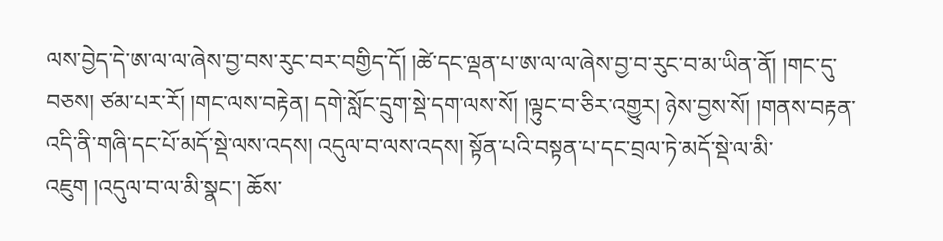ལས་བྱེད་དེ་ཨ་ལ་ལ་ཞེས་བྱ་བས་རུང་བར་བགྱིད་དོ། །ཚེ་དང་ལྡན་པ་ཨ་ལ་ལ་ཞེས་བྱ་བ་རུང་བ་མ་ཡིན་ནོ། །གང་དུ་བཅས། ཙམ་པར་རོ། །གང་ལས་བརྟེན། དགེ་སློང་དྲུག་སྡེ་དག་ལས་སོ། །ལྟུང་བ་ཅིར་འགྱུར། ཉེས་བྱས་སོ། །གནས་བརྟན་འདི་ནི་གཞི་དང་པོ་མདོ་སྡེ་ལས་འདས། འདུལ་བ་ལས་འདས། སྟོན་པའི་བསྟན་པ་དང་བྲལ་ཏེ་མདོ་སྡེ་ལ་མི་འཇུག །འདུལ་བ་ལ་མི་སྣང་། ཆོས་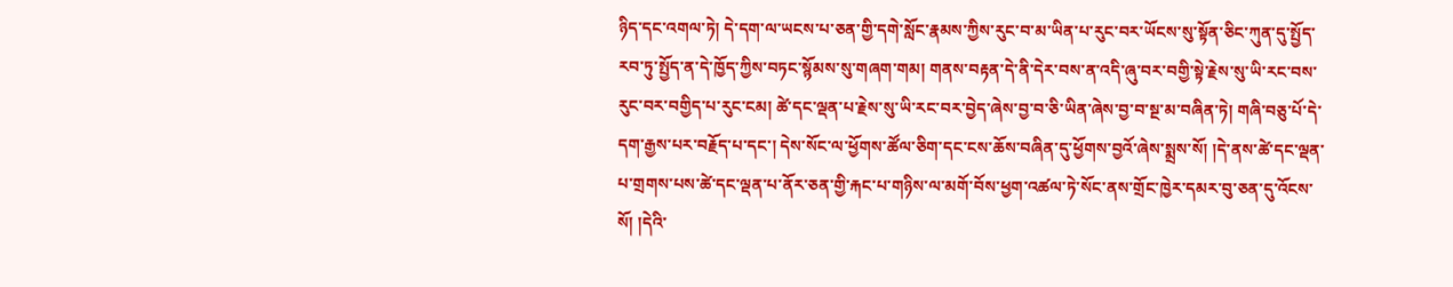ཉིད་དང་འགལ་ཏེ། དེ་དག་ལ་ཡངས་པ་ཅན་གྱི་དགེ་སློང་རྣམས་ཀྱིས་རུང་བ་མ་ཡིན་པ་རུང་བར་ཡོངས་སུ་སྟོན་ཅིང་ཀུན་དུ་སྤྱོད་རབ་ཏུ་སྤྱོད་ན་དེ་ཁྱོད་ཀྱིས་བཏང་སྙོམས་སུ་གཞག་གམ། གནས་བརྟན་དེ་ནི་དེར་བས་ན་འདི་ཞུ་བར་བགྱི་སྟེ་རྗེས་སུ་ཡི་རང་བས་རུང་བར་བགྱིད་པ་རུང་ངམ། ཚེ་དང་ལྡན་པ་རྗེས་སུ་ཡི་རང་བར་བྱེད་ཞེས་བྱ་བ་ཅི་ཡིན་ཞེས་བྱ་བ་སྔ་མ་བཞིན་ཏེ། གཞི་བཅུ་པོ་དེ་དག་རྒྱས་པར་བརྗོད་པ་དང་། དེས་སོང་ལ་ཕྱོགས་ཚོལ་ཅིག་དང་ངས་ཆོས་བཞིན་དུ་ཕྱོགས་བྱའོ་ཞེས་སྨྲས་སོ། །དེ་ནས་ཚེ་དང་ལྡན་པ་གྲགས་པས་ཚེ་དང་ལྡན་པ་ནོར་ཅན་གྱི་རྐང་པ་གཉིས་ལ་མགོ་བོས་ཕྱག་འཚལ་ཏེ་སོང་ནས་གྲོང་ཁྱེར་དམར་བུ་ཅན་དུ་འོངས་སོ། །དེའི་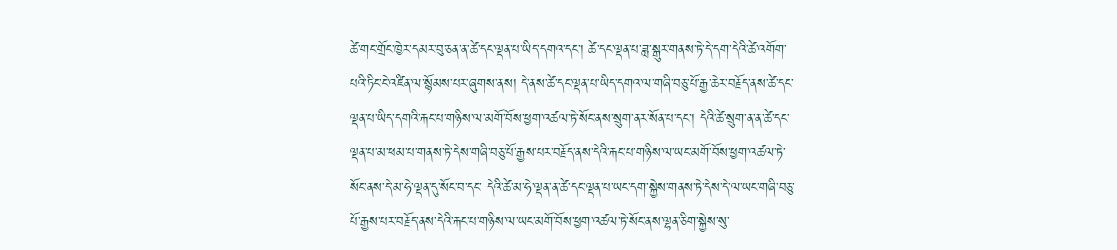ཚེ་གང་གྲོང་ཁྱེར་དམར་བུ་ཅན་ན་ཚེ་དང་ལྡན་པ་ཡིད་དགའ་དང་། ཚེ་དང་ལྡན་པ་ཟླ་སྒུར་གནས་ཏེ་དེ་དག་དེའི་ཚེ་འགོག་པའི་ཏིང་ངེ་འཛིན་ལ་སྙོམས་པར་ཞུགས་ནས། དེ་ནས་ཚེ་དང་ལྡན་པ་ཡིད་དགའ་ལ་གཞི་བཅུ་པོ་རྒྱ་ཆེར་བརྗོད་ནས་ཚེ་དང་ལྡན་པ་ཡིད་དགའི་རྐང་པ་གཉིས་ལ་མགོ་བོས་ཕྱག་འཚལ་ཏེ་སོང་ནས་སྲུག་ནར་སོན་པ་དང་། དེའི་ཚེ་སྲུག་ན་ན་ཚེ་དང་ལྡན་པ་མ་ཕམ་པ་གནས་ཏེ་དེས་གཞི་བཅུ་པོ་རྒྱས་པར་བརྗོད་ནས་དེའི་རྐང་པ་གཉིས་ལ་ཡང་མགོ་བོས་ཕྱག་འཚལ་ཏེ་སོང་ནས་དེ་མ་ཧེ་ལྡན་དུ་སོང་བ་དང་ དེའི་ཚེ་མ་ཧེ་ལྡན་ན་ཚེ་དང་ལྡན་པ་ཡང་དག་སྐྱེས་གནས་ཏེ་དེས་དེ་ལ་ཡང་གཞི་བཅུ་པོ་རྒྱས་པར་བརྗོད་ནས་དེའི་རྐང་པ་གཉིས་ལ་ཡང་མགོ་བོས་ཕྱག་འཚལ་ཏེ་སོང་ནས་ལྷན་ཅིག་སྐྱེས་སུ་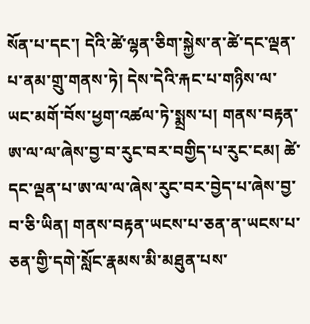སོན་པ་དང་། དེའི་ཚེ་ལྷན་ཅིག་སྐྱེས་ན་ཚེ་དང་ལྡན་པ་ནམ་གྲུ་གནས་ཏེ། དེས་དེའི་རྐང་པ་གཉིས་ལ་ཡང་མགོ་བོས་ཕྱག་འཚལ་ཏེ་སྨྲས་པ། གནས་བརྟན་ཨ་ལ་ལ་ཞེས་བྱ་བ་རུང་བར་བགྱིད་པ་རུང་ངམ། ཚེ་དང་ལྡན་པ་ཨ་ལ་ལ་ཞེས་རུང་བར་བྱེད་པ་ཞེས་བྱ་བ་ཅི་ཡིན། གནས་བརྟན་ཡངས་པ་ཅན་ན་ཡངས་པ་ཅན་གྱི་དགེ་སློང་རྣམས་མི་མཐུན་པས་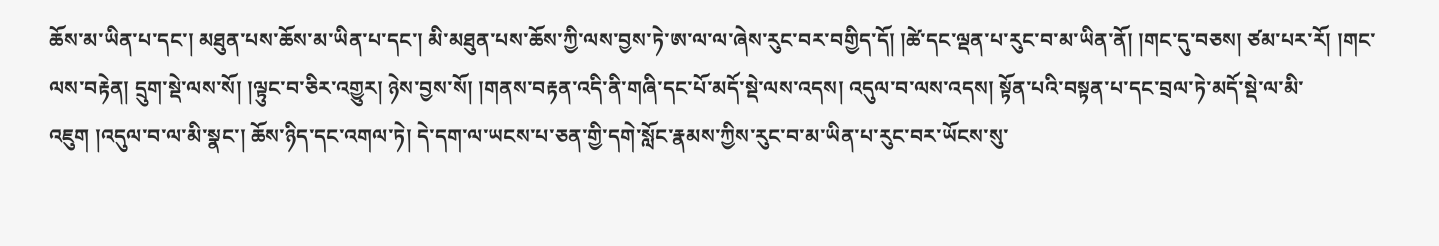ཆོས་མ་ཡིན་པ་དང་། མཐུན་པས་ཆོས་མ་ཡིན་པ་དང་། མི་མཐུན་པས་ཆོས་ཀྱི་ལས་བྱས་ཏེ་ཨ་ལ་ལ་ཞེས་རུང་བར་བགྱིད་དོ། །ཚེ་དང་ལྡན་པ་རུང་བ་མ་ཡིན་ནོ། །གང་དུ་བཅས། ཙམ་པར་རོ། །གང་ལས་བརྟེན། དྲུག་སྡེ་ལས་སོ། །ལྟུང་བ་ཅིར་འགྱུར། ཉེས་བྱས་སོ། །གནས་བརྟན་འདི་ནི་གཞི་དང་པོ་མདོ་སྡེ་ལས་འདས། འདུལ་བ་ལས་འདས། སྟོན་པའི་བསྟན་པ་དང་བྲལ་ཏེ་མདོ་སྡེ་ལ་མི་འཇུག །འདུལ་བ་ལ་མི་སྣང་། ཆོས་ཉིད་དང་འགལ་ཏེ། དེ་དག་ལ་ཡངས་པ་ཅན་གྱི་དགེ་སློང་རྣམས་ཀྱིས་རུང་བ་མ་ཡིན་པ་རུང་བར་ཡོངས་སུ་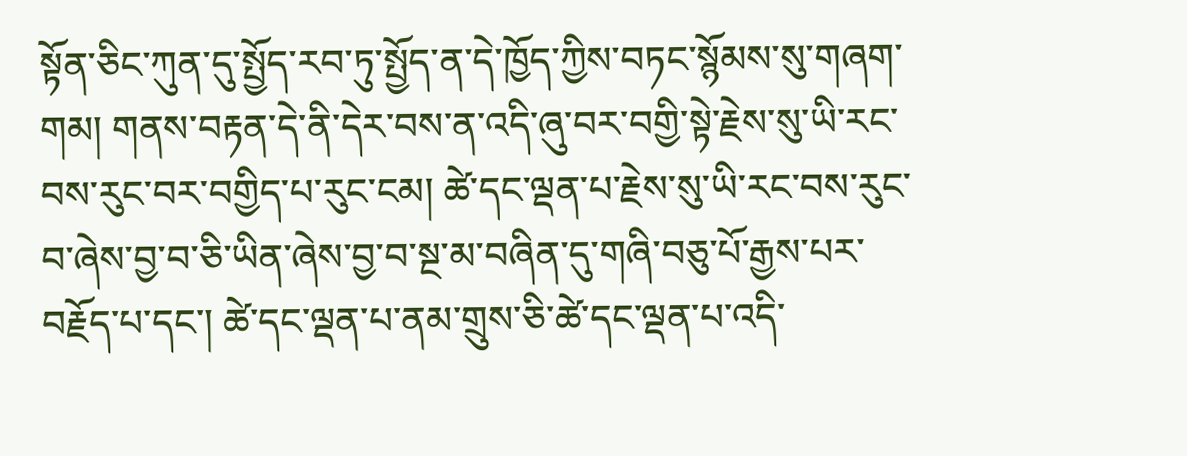སྟོན་ཅིང་ཀུན་དུ་སྤྱོད་རབ་ཏུ་སྤྱོད་ན་དེ་ཁྱོད་ཀྱིས་བཏང་སྙོམས་སུ་གཞག་གམ། གནས་བརྟན་དེ་ནི་དེར་བས་ན་འདི་ཞུ་བར་བགྱི་སྟེ་རྗེས་སུ་ཡི་རང་བས་རུང་བར་བགྱིད་པ་རུང་ངམ། ཚེ་དང་ལྡན་པ་རྗེས་སུ་ཡི་རང་བས་རུང་བ་ཞེས་བྱ་བ་ཅི་ཡིན་ཞེས་བྱ་བ་སྔ་མ་བཞིན་དུ་གཞི་བཅུ་པོ་རྒྱས་པར་བརྗོད་པ་དང་། ཚེ་དང་ལྡན་པ་ནམ་གྲུས་ཅི་ཚེ་དང་ལྡན་པ་འདི་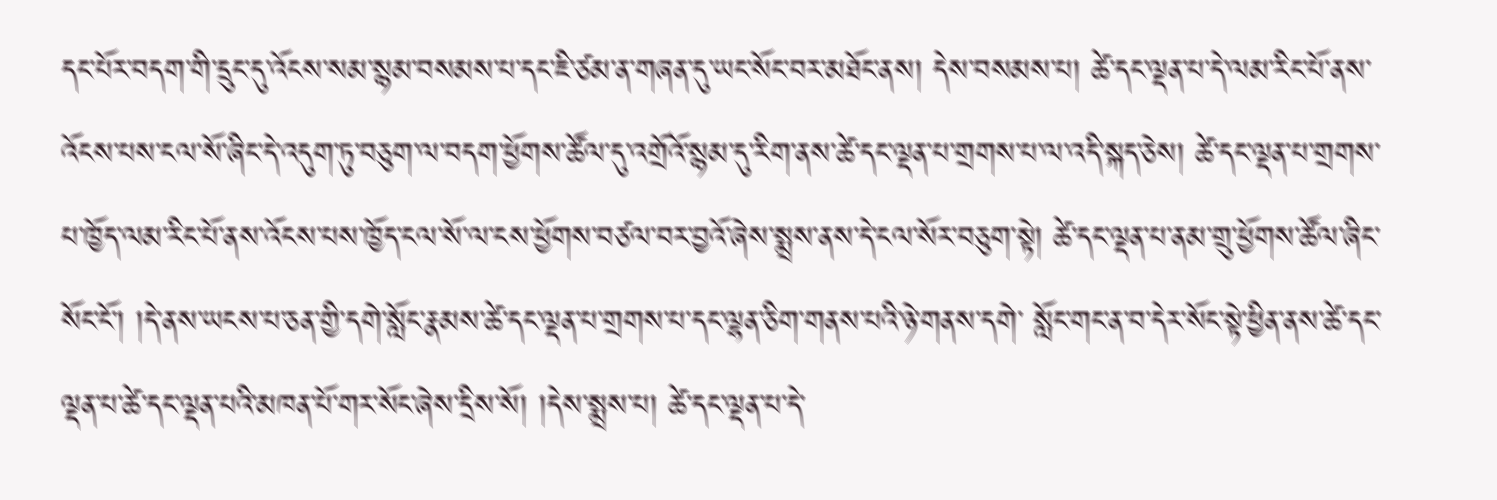དང་པོར་བདག་གི་དྲུང་དུ་འོངས་སམ་སྙམ་བསམས་པ་དང་ཇི་ཙམ་ན་གཞན་དུ་ཡང་སོང་བར་མཐོང་ནས། དེས་བསམས་པ། ཚེ་དང་ལྡན་པ་དེ་ལམ་རིང་པོ་ནས་འོངས་པས་ངལ་སོ་ཞིང་དེ་འདུག་ཏུ་བཅུག་ལ་བདག་ཕྱོགས་ཚོལ་དུ་འགྲོའོ་སྙམ་དུ་རིག་ནས་ཚེ་དང་ལྡན་པ་གྲགས་པ་ལ་འདི་སྐད་ཅེས། ཚེ་དང་ལྡན་པ་གྲགས་པ་ཁྱོད་ལམ་རིང་པོ་ནས་འོངས་པས་ཁྱོད་ངལ་སོ་ལ་ངས་ཕྱོགས་བཙལ་བར་བྱའོ་ཞེས་སྨྲས་ནས་དེ་ངལ་སོར་བཅུག་སྟེ། ཚེ་དང་ལྡན་པ་ནམ་གྲུ་ཕྱོགས་ཚོལ་ཞིང་སོང་ངོ་། །དེ་ནས་ཡངས་པ་ཅན་གྱི་དགེ་སློང་རྣམས་ཚེ་དང་ལྡན་པ་གྲགས་པ་དང་ལྷན་ཅིག་གནས་པའི་ཉེ་གནས་དགེ་ སློང་གང་ན་བ་དེར་སོང་སྟེ་ཕྱིན་ནས་ཚེ་དང་ལྡན་པ་ཚེ་དང་ལྡན་པའི་མཁན་པོ་གར་སོང་ཞེས་དྲིས་སོ། །དེས་སྨྲས་པ། ཚེ་དང་ལྡན་པ་དེ་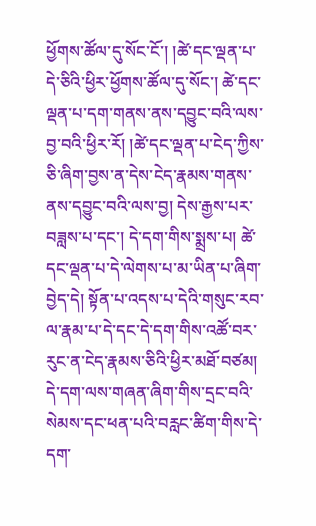ཕྱོགས་ཚོལ་དུ་སོང་ངོ་། །ཚེ་དང་ལྡན་པ་དེ་ཅིའི་ཕྱིར་ཕྱོགས་ཚོལ་དུ་སོང་། ཚེ་དང་ལྡན་པ་དག་གནས་ནས་དབྱུང་བའི་ལས་བྱ་བའི་ཕྱིར་རོ། །ཚེ་དང་ལྡན་པ་ངེད་ཀྱིས་ཅི་ཞིག་བྱས་ན་དེས་ངེད་རྣམས་གནས་ནས་དབྱུང་བའི་ལས་བྱ། དེས་རྒྱས་པར་བཟླས་པ་དང་། དེ་དག་གིས་སྨྲས་པ། ཚེ་དང་ལྡན་པ་དེ་ལེགས་པ་མ་ཡིན་པ་ཞིག་བྱེད་དེ། སྟོན་པ་འདས་པ་དེའི་གསུང་རབ་ལ་རྣམ་པ་དེ་དང་དེ་དག་གིས་འཚོ་བར་རུང་ན་ངེད་རྣམས་ཅིའི་ཕྱིར་མཐོ་བཙམ། དེ་དག་ལས་གཞན་ཞིག་གིས་དྲང་བའི་སེམས་དང་ཕན་པའི་བརླང་ཚིག་གིས་དེ་དག་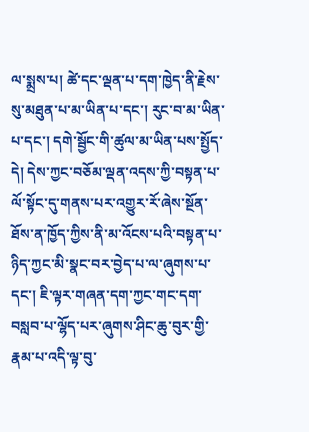ལ་སྨྲས་པ། ཚེ་དང་ལྡན་པ་དག་ཁྱེད་ནི་རྗེས་སུ་མཐུན་པ་མ་ཡིན་པ་དང་། རུང་བ་མ་ཡིན་པ་དང་། དགེ་སྦྱོང་གི་ཚུལ་མ་ཡིན་པས་སྤྱོད་དེ། དེས་ཀྱང་བཅོམ་ལྡན་འདས་ཀྱི་བསྟན་པ་ལོ་སྟོང་དུ་གནས་པར་འགྱུར་རོ་ཞེས་སྔོན་ཐོས་ན་ཁྱོད་ཀྱིས་ནི་མ་འོངས་པའི་བསྟན་པ་ཉིད་ཀྱང་མི་སྣང་བར་བྱེད་པ་ལ་ཞུགས་པ་དང་། ཇི་ལྟར་གཞན་དག་ཀྱང་གང་དག་བསླབ་པ་ལྷོད་པར་ཞུགས་ཤིང་ཆུ་བུར་གྱི་རྣམ་པ་འདི་ལྟ་བུ་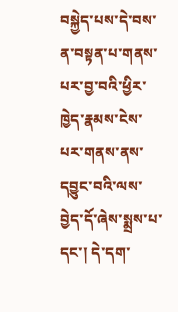བསྐྱེད་པས་དེ་བས་ན་བསྟན་པ་གནས་པར་བྱ་བའི་ཕྱིར་ཁྱེད་རྣམས་ངེས་པར་གནས་ནས་དབྱུང་བའི་ལས་བྱེད་དོ་ཞེས་སྨྲས་པ་དང་། དེ་དག་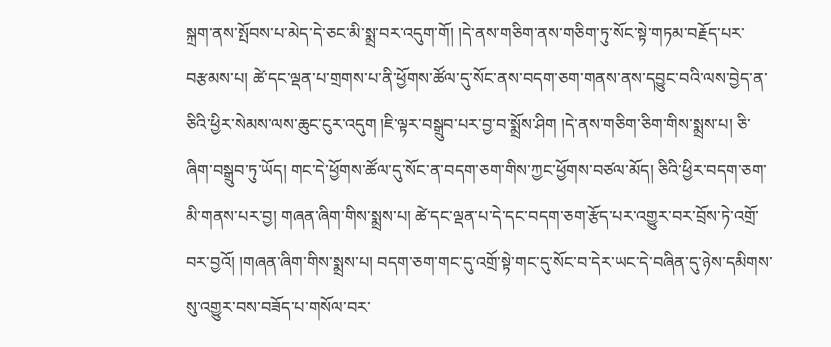སྐྲག་ནས་སྤོབས་པ་མེད་དེ་ཅང་མི་སྨྲ་བར་འདུག་གོ། །དེ་ནས་གཅིག་ནས་གཅིག་ཏུ་སོང་སྟེ་གཏམ་བརྗོད་པར་བརྩམས་པ། ཚེ་དང་ལྡན་པ་གྲགས་པ་ནི་ཕྱོགས་ཚོལ་དུ་སོང་ནས་བདག་ཅག་གནས་ནས་དབྱུང་བའི་ལས་བྱེད་ན་ཅིའི་ཕྱིར་སེམས་ལས་ཆུང་ངུར་འདུག །ཇི་ལྟར་བསྒྲུབ་པར་བྱ་བ་སྨྲོས་ཤིག །དེ་ནས་གཅིག་ཅིག་གིས་སྨྲས་པ། ཅི་ཞིག་བསྒྲུབ་ཏུ་ཡོད། གང་དེ་ཕྱོགས་ཚོལ་དུ་སོང་ན་བདག་ཅག་གིས་ཀྱང་ཕྱོགས་བཙལ་མོད། ཅིའི་ཕྱིར་བདག་ཅག་མི་གནས་པར་བྱ། གཞན་ཞིག་གིས་སྨྲས་པ། ཚེ་དང་ལྡན་པ་དེ་དང་བདག་ཅག་རྩོད་པར་འགྱུར་བར་བྲོས་ཏེ་འགྲོ་བར་བྱའོ། །གཞན་ཞིག་གིས་སྨྲས་པ། བདག་ཅག་གང་དུ་འགྲོ་སྟེ་གང་དུ་སོང་བ་དེར་ཡང་དེ་བཞིན་དུ་ཉེས་དམིགས་སུ་འགྱུར་བས་བཟོད་པ་གསོལ་བར་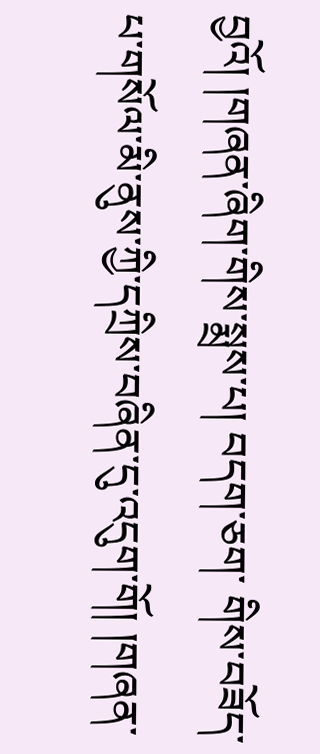བྱའོ། །གཞན་ཞིག་གིས་སྨྲས་པ། བདག་ཅག་ གིས་བཟོད་པ་གསོལ་མི་ནུས་ཀྱི་དཀྲིས་བཞིན་དུ་འདུག་གོ། །གཞན་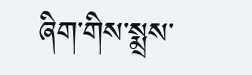ཞིག་གིས་སྨྲས་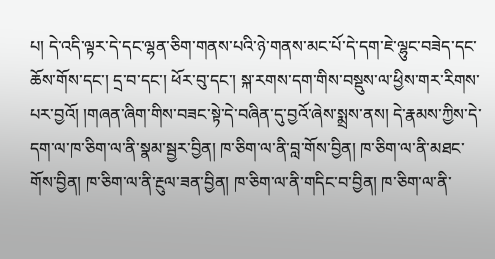པ། དེ་འདི་ལྟར་དེ་དང་ལྷན་ཅིག་གནས་པའི་ཉེ་གནས་མང་པོ་དེ་དག་ཇེ་ལྷུང་བཟེད་དང་ཆོས་གོས་དང་། དྲ་བ་དང་། ཕོར་བུ་དང་། སྐ་རགས་དག་གིས་བསྡུས་ལ་ཕྱིས་གར་རིགས་པར་བྱའོ། །གཞན་ཞིག་གིས་བཟང་སྟེ་དེ་བཞིན་དུ་བྱའོ་ཞེས་སྨྲས་ནས། དེ་རྣམས་ཀྱིས་དེ་དག་ལ་ཁ་ཅིག་ལ་ནི་སྣམ་སྦྱར་བྱིན། ཁ་ཅིག་ལ་ནི་བླ་གོས་བྱིན། ཁ་ཅིག་ལ་ནི་མཐང་གོས་བྱིན། ཁ་ཅིག་ལ་ནི་རྔུལ་ཟན་བྱིན། ཁ་ཅིག་ལ་ནི་གདིང་བ་བྱིན། ཁ་ཅིག་ལ་ནི་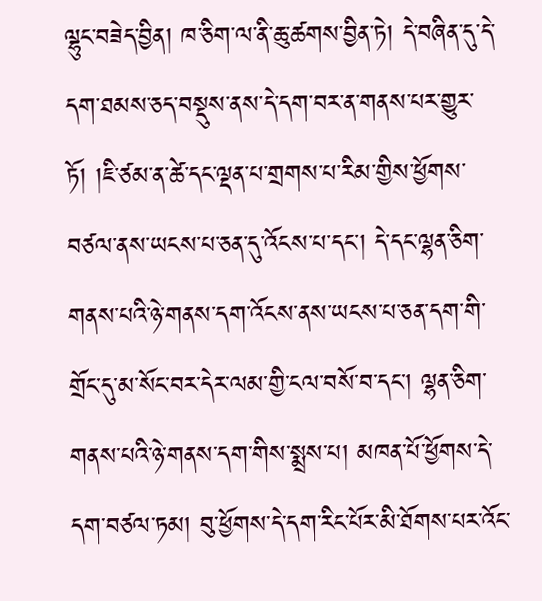ལྷུང་བཟེད་བྱིན། ཁ་ཅིག་ལ་ནི་ཆུ་ཚགས་བྱིན་ཏེ། དེ་བཞིན་དུ་དེ་དག་ཐམས་ཅད་བསྡུས་ནས་དེ་དག་བར་ན་གནས་པར་གྱུར་ཏོ། །ཇི་ཙམ་ན་ཚེ་དང་ལྡན་པ་གྲགས་པ་རིམ་གྱིས་ཕྱོགས་བཙལ་ནས་ཡངས་པ་ཅན་དུ་འོངས་པ་དང་། དེ་དང་ལྷན་ཅིག་གནས་པའི་ཉེ་གནས་དག་འོངས་ནས་ཡངས་པ་ཅན་དག་གི་གྲོང་དུ་མ་སོང་བར་དེར་ལམ་གྱི་ངལ་བསོ་བ་དང་། ལྷན་ཅིག་གནས་པའི་ཉེ་གནས་དག་གིས་སྨྲས་པ། མཁན་པོ་ཕྱོགས་དེ་དག་བཙལ་ཏམ། བུ་ཕྱོགས་དེ་དག་རིང་པོར་མི་ཐོགས་པར་འོང་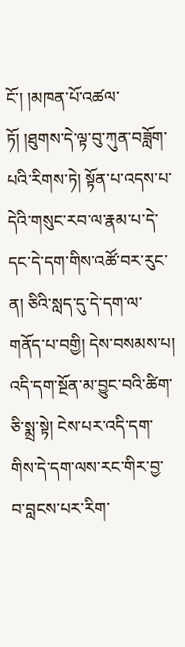ངོ་། །མཁན་པོ་འཚལ་ཏོ། །ཐུགས་དེ་ལྟ་བུ་ཀུན་བཟློག་པའི་རིགས་ཏེ། སྟོན་པ་འདས་པ་དེའི་གསུང་རབ་ལ་རྣམ་པ་དེ་དང་དེ་དག་གིས་འཚོ་བར་རུང་ན། ཅིའི་སླད་དུ་དེ་དག་ལ་གནོད་པ་བགྱི། དེས་བསམས་པ། འདི་དག་སྔོན་མ་བྱུང་བའི་ཚིག་ཅི་སྨྲ་སྟེ། ངེས་པར་འདི་དག་གིས་དེ་དག་ལས་རང་གིར་བྱ་བ་བླངས་པར་རིག་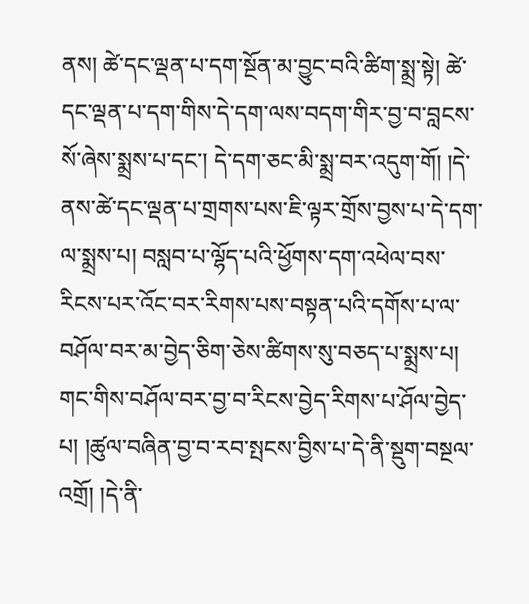ནས། ཚེ་དང་ལྡན་པ་དག་སྔོན་མ་བྱུང་བའི་ཚིག་སྨྲ་སྟེ། ཚེ་དང་ལྡན་པ་དག་གིས་དེ་དག་ལས་བདག་གིར་བྱ་བ་བླངས་སོ་ཞེས་སྨྲས་པ་དང་། དེ་དག་ཅང་མི་སྨྲ་བར་འདུག་གོ། །དེ་ནས་ཚེ་དང་ལྡན་པ་གྲགས་པས་ཇི་ལྟར་གྲོས་བྱས་པ་དེ་དག་ལ་སྨྲས་པ། བསླབ་པ་ལྷོད་པའི་ཕྱོགས་དག་འཕེལ་བས་རིངས་པར་འོང་བར་རིགས་པས་བསྟན་པའི་དགོས་པ་ལ་བཤོལ་བར་མ་བྱེད་ཅིག་ཅེས་ཚིགས་སུ་བཅད་པ་སྨྲས་པ། གང་གིས་བཤོལ་བར་བྱ་བ་རིངས་བྱེད་རིགས་པ་ཤོལ་བྱེད་པ། །ཚུལ་བཞིན་བྱ་བ་རབ་སྤངས་བྱིས་པ་དེ་ནི་སྡུག་བསྔལ་འགྲོ། །དེ་ནི་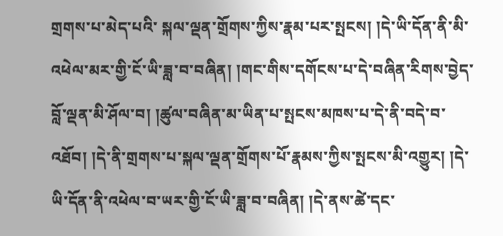གྲགས་པ་མེད་པའི་ སྐལ་ལྡན་གྲོགས་ཀྱིས་རྣམ་པར་སྤངས། །དེ་ཡི་དོན་ནི་མི་འཕེལ་མར་གྱི་ངོ་ཡི་ཟླ་བ་བཞིན། །གང་གིས་དགོངས་པ་དེ་བཞིན་རིགས་བྱེད་བློ་ལྡན་མི་ཤོལ་བ། །ཚུལ་བཞིན་མ་ཡིན་པ་སྤངས་མཁས་པ་དེ་ནི་བདེ་བ་འཐོབ། །དེ་ནི་གྲགས་པ་སྐལ་ལྡན་གྲོགས་པོ་རྣམས་ཀྱིས་སྤངས་མི་འགྱུར། །དེ་ཡི་དོན་ནི་འཕེལ་བ་ཡར་གྱི་ངོ་ཡི་ཟླ་བ་བཞིན། །དེ་ནས་ཚེ་དང་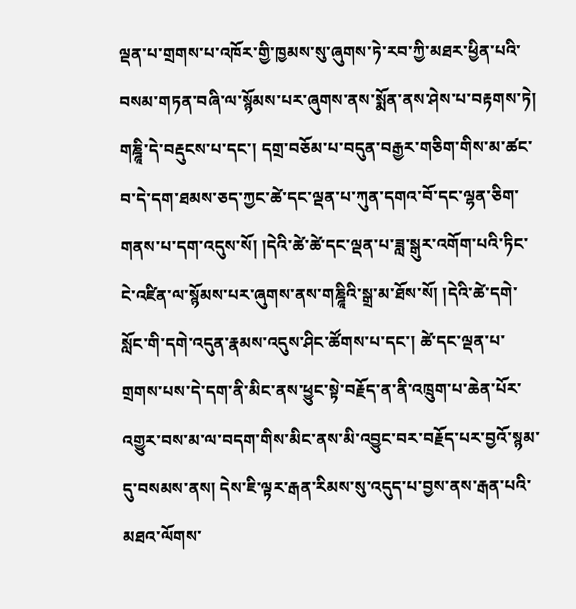ལྡན་པ་གྲགས་པ་འཁོར་གྱི་ཁྱམས་སུ་ཞུགས་ཏེ་རབ་ཀྱི་མཐར་ཕྱིན་པའི་བསམ་གཏན་བཞི་ལ་སྙོམས་པར་ཞུགས་ནས་སྨོན་ནས་ཤེས་པ་བརྟགས་ཏེ། གཎྜཱི་དེ་བརྡུངས་པ་དང་། དགྲ་བཅོམ་པ་བདུན་བརྒྱར་གཅིག་གིས་མ་ཚང་བ་དེ་དག་ཐམས་ཅད་ཀྱང་ཚེ་དང་ལྡན་པ་ཀུན་དགའ་བོ་དང་ལྷན་ཅིག་གནས་པ་དག་འདུས་སོ། །དེའི་ཚེ་ཚེ་དང་ལྡན་པ་ཟླ་སྒུར་འགོག་པའི་ཏིང་ངེ་འཛིན་ལ་སྙོམས་པར་ཞུགས་ནས་གཎྜཱིའི་སྒྲ་མ་ཐོས་སོ། །དེའི་ཚེ་དགེ་སློང་གི་དགེ་འདུན་རྣམས་འདུས་ཤིང་ཚོགས་པ་དང་། ཚེ་དང་ལྡན་པ་གྲགས་པས་དེ་དག་ནི་མིང་ནས་ཕྱུང་སྟེ་བརྗོད་ན་ནི་འཁྲུག་པ་ཆེན་པོར་འགྱུར་བས་མ་ལ་བདག་གིས་མིང་ནས་མི་འབྱུང་བར་བརྗོད་པར་བྱའོ་སྙམ་དུ་བསམས་ནས། དེས་ཇི་ལྟར་རྒན་རིམས་སུ་འདུད་པ་བྱས་ནས་རྒན་པའི་མཐའ་ལོགས་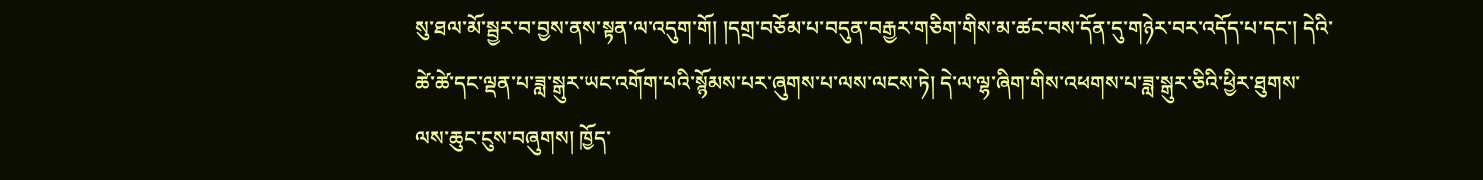སུ་ཐལ་མོ་སྦྱར་བ་བྱས་ནས་སྟན་ལ་འདུག་གོ། །དགྲ་བཅོམ་པ་བདུན་བརྒྱར་གཅིག་གིས་མ་ཚང་བས་དོན་དུ་གཉེར་བར་འདོད་པ་དང་། དེའི་ཚེ་ཚེ་དང་ལྡན་པ་ཟླ་སྒུར་ཡང་འགོག་པའི་སྙོམས་པར་ཞུགས་པ་ལས་ལངས་ཏེ། དེ་ལ་ལྷ་ཞིག་གིས་འཕགས་པ་ཟླ་སྒུར་ཅིའི་ཕྱིར་ཐུགས་ལས་ཆུང་ངུས་བཞུགས། ཁྱོད་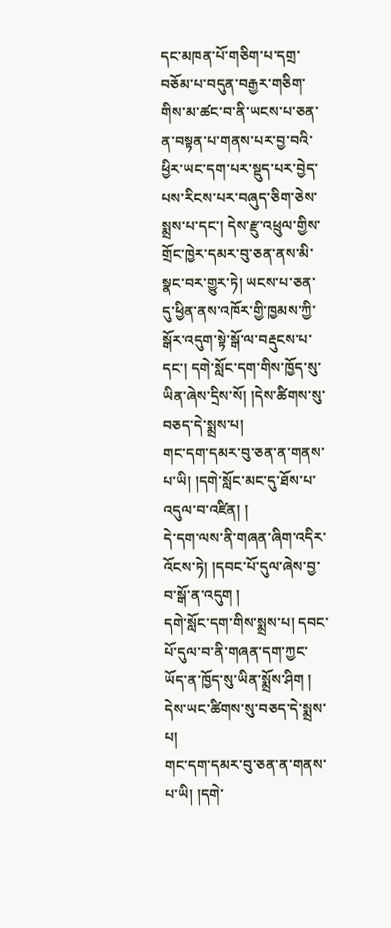དང་མཁན་པོ་གཅིག་པ་དགྲ་བཅོམ་པ་བདུན་བརྒྱར་གཅིག་གིས་མ་ཚང་བ་ནི་ཡངས་པ་ཅན་ན་བསྟན་པ་གནས་པར་བྱ་བའི་ཕྱིར་ཡང་དག་པར་སྡུད་པར་བྱེད་པས་རིངས་པར་བཞུད་ཅིག་ཅེས་སྨྲས་པ་དང་། དེས་རྫུ་འཕྲུལ་གྱིས་གྲོང་ཁྱེར་དམར་བུ་ཅན་ནས་མི་སྣང་བར་གྱུར་ཏེ། ཡངས་པ་ཅན་དུ་ཕྱིན་ནས་འཁོར་གྱི་ཁྱམས་ཀྱི་སྒོར་འདུག་སྟེ་སྒོ་ལ་བརྡུངས་པ་དང་། དགེ་སློང་དག་གིས་ཁྱོད་སུ་ཡིན་ཞེས་དྲིས་སོ། །དེས་ཚིགས་སུ་བཅད་དེ་སྨྲས་པ།
གང་དག་དམར་བུ་ཅན་ན་གནས་པ་ཡི། །དགེ་སློང་མང་དུ་ཐོས་པ་འདུལ་བ་འཛིན། །
དེ་དག་ལས་ནི་གཞན་ཞིག་འདིར་འོངས་ཏེ། །དབང་པོ་དུལ་ཞེས་བྱ་བ་སྒོ་ན་འདུག །
དགེ་སློང་དག་གིས་སྨྲས་པ། དབང་པོ་དུལ་བ་ནི་གཞན་དག་ཀྱང་ཡོད་ན་ཁྱོད་སུ་ཡིན་སྨྲོས་ཤིག །
དེས་ཡང་ཚིགས་སུ་བཅད་དེ་སྨྲས་པ།
གང་དག་དམར་བུ་ཅན་ན་གནས་པ་ཡི། །དགེ་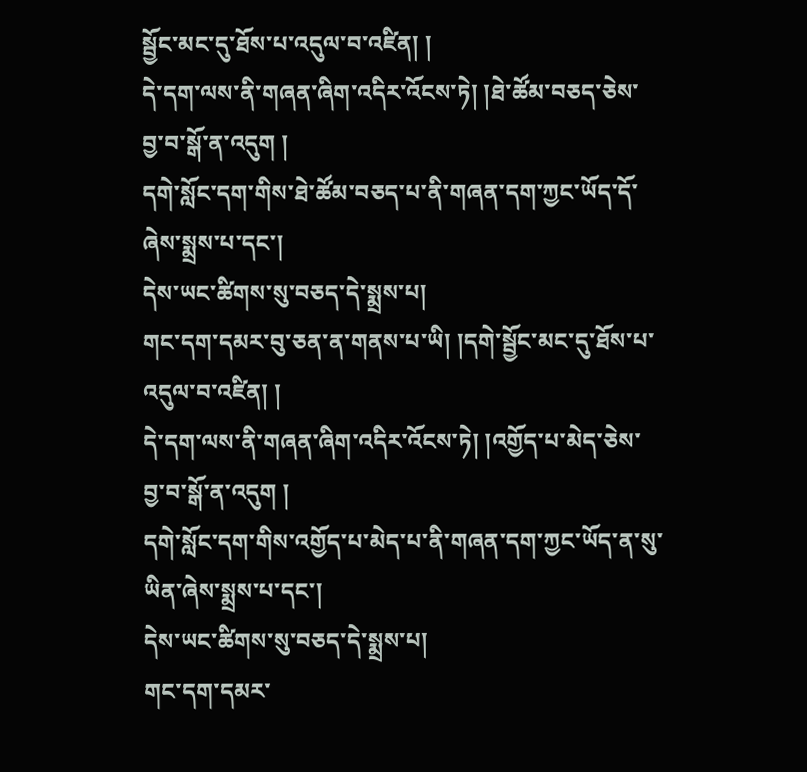སྦྱོང་མང་དུ་ཐོས་པ་འདུལ་བ་འཛིན། །
དེ་དག་ལས་ནི་གཞན་ཞིག་འདིར་འོངས་ཏེ། །ཐེ་ཚོམ་བཅད་ཅེས་བྱ་བ་སྒོ་ན་འདུག །
དགེ་སློང་དག་གིས་ཐེ་ཚོམ་བཅད་པ་ནི་གཞན་དག་ཀྱང་ཡོད་དོ་ཞེས་སྨྲས་པ་དང་།
དེས་ཡང་ཚིགས་སུ་བཅད་དེ་སྨྲས་པ།
གང་དག་དམར་བུ་ཅན་ན་གནས་པ་ཡི། །དགེ་སྦྱོང་མང་དུ་ཐོས་པ་འདུལ་བ་འཛིན། །
དེ་དག་ལས་ནི་གཞན་ཞིག་འདིར་འོངས་ཏེ། །འགྱོད་པ་མེད་ཅེས་བྱ་བ་སྒོ་ན་འདུག །
དགེ་སློང་དག་གིས་འགྱོད་པ་མེད་པ་ནི་གཞན་དག་ཀྱང་ཡོད་ན་སུ་ཡིན་ཞེས་སྨྲས་པ་དང་།
དེས་ཡང་ཚིགས་སུ་བཅད་དེ་སྨྲས་པ།
གང་དག་དམར་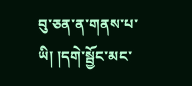བུ་ཅན་ན་གནས་པ་ཡི། །དགེ་སྦྱོང་མང་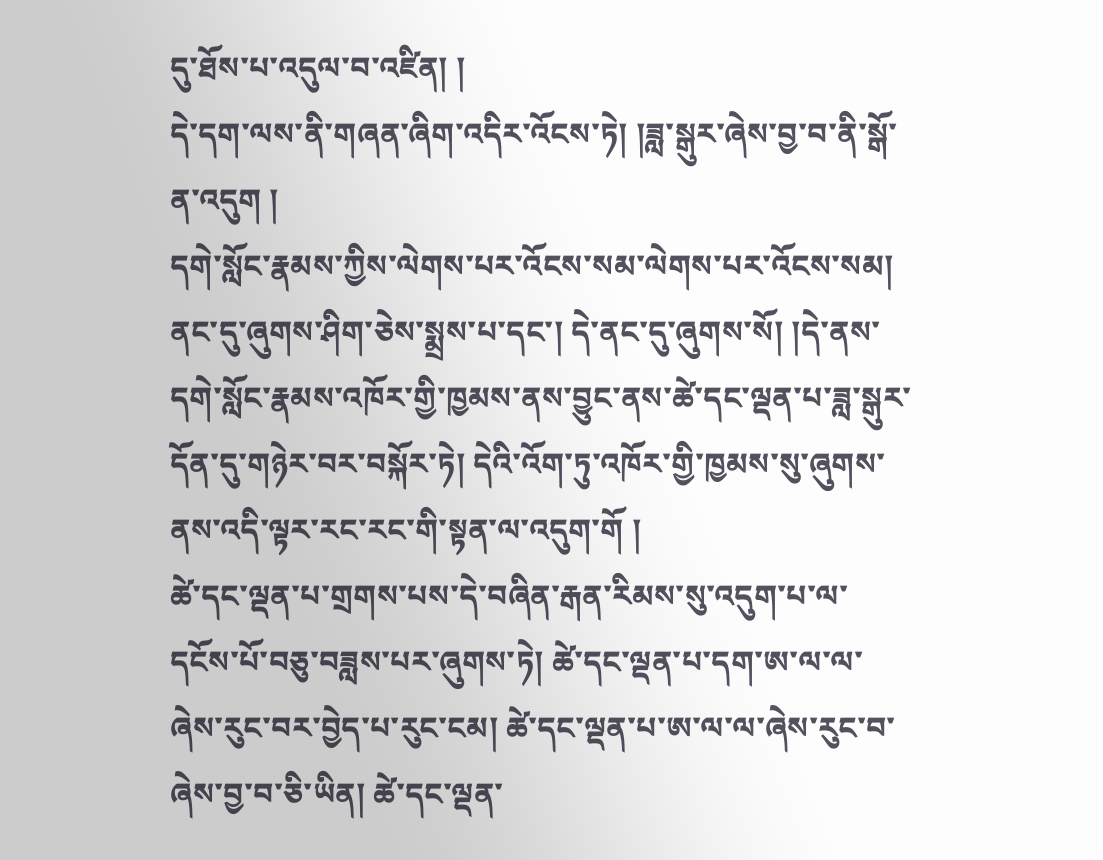དུ་ཐོས་པ་འདུལ་བ་འཛིན། །
དེ་དག་ལས་ནི་གཞན་ཞིག་འདིར་འོངས་ཏེ། །ཟླ་སྒུར་ཞེས་བྱ་བ་ནི་སྒོ་ན་འདུག །
དགེ་སློང་རྣམས་ཀྱིས་ལེགས་པར་འོངས་སམ་ལེགས་པར་འོངས་སམ། ནང་དུ་ཞུགས་ཤིག་ཅེས་སྨྲས་པ་དང་། དེ་ནང་དུ་ཞུགས་སོ། །དེ་ནས་དགེ་སློང་རྣམས་འཁོར་གྱི་ཁྱམས་ནས་བྱུང་ནས་ཚེ་དང་ལྡན་པ་ཟླ་སྒུར་དོན་དུ་གཉེར་བར་བསྐོར་ཏེ། དེའི་འོག་ཏུ་འཁོར་གྱི་ཁྱམས་སུ་ཞུགས་ནས་འདི་ལྟར་རང་རང་གི་སྟན་ལ་འདུག་གོ །
ཚེ་དང་ལྡན་པ་གྲགས་པས་དེ་བཞིན་རྒན་རིམས་སུ་འདུག་པ་ལ་དངོས་པོ་བཅུ་བཟླས་པར་ཞུགས་ཏེ། ཚེ་དང་ལྡན་པ་དག་ཨ་ལ་ལ་ཞེས་རུང་བར་བྱེད་པ་རུང་ངམ། ཚེ་དང་ལྡན་པ་ཨ་ལ་ལ་ཞེས་རུང་བ་ཞེས་བྱ་བ་ཅི་ཡིན། ཚེ་དང་ལྡན་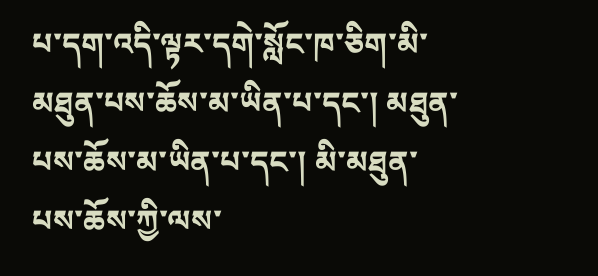པ་དག་འདི་ལྟར་དགེ་སློང་ཁ་ཅིག་མི་མཐུན་པས་ཆོས་མ་ཡིན་པ་དང་། མཐུན་པས་ཆོས་མ་ཡིན་པ་དང་། མི་མཐུན་པས་ཆོས་ཀྱི་ལས་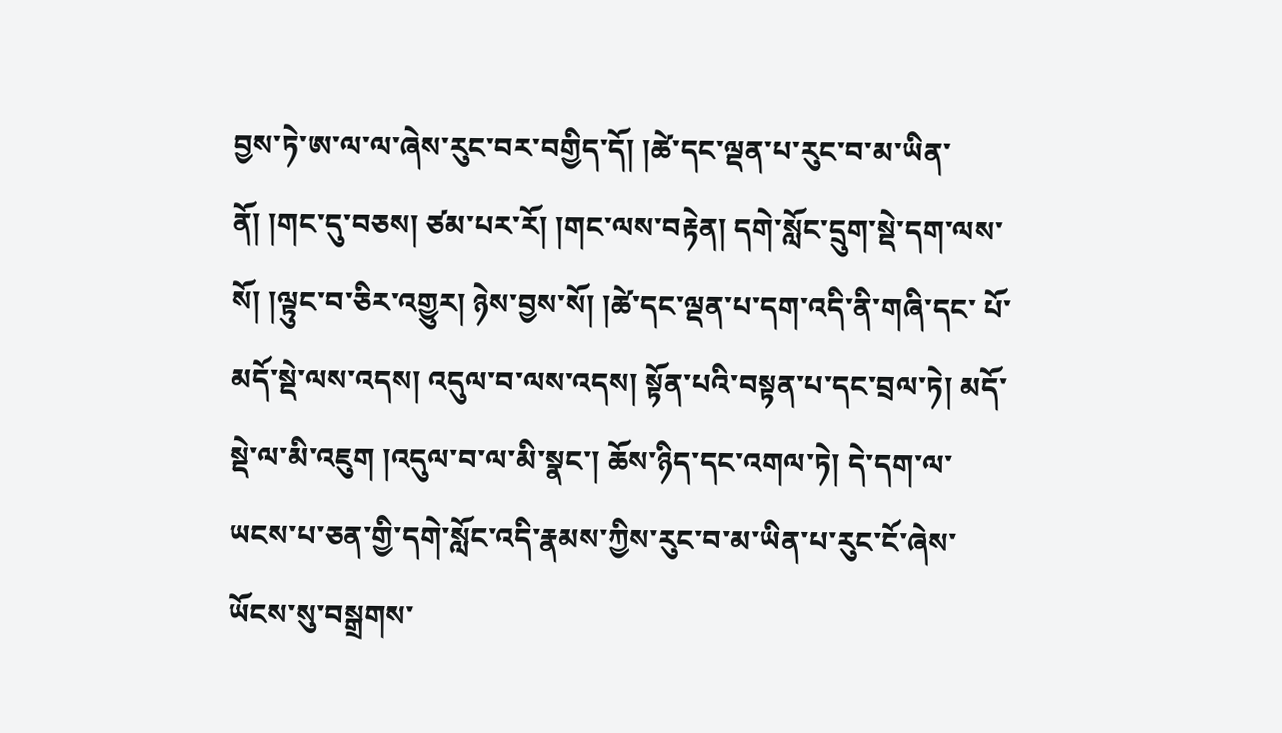བྱས་ཏེ་ཨ་ལ་ལ་ཞེས་རུང་བར་བགྱིད་དོ། །ཚེ་དང་ལྡན་པ་རུང་བ་མ་ཡིན་ནོ། །གང་དུ་བཅས། ཙམ་པར་རོ། །གང་ལས་བརྟེན། དགེ་སློང་དྲུག་སྡེ་དག་ལས་སོ། །ལྟུང་བ་ཅིར་འགྱུར། ཉེས་བྱས་སོ། །ཚེ་དང་ལྡན་པ་དག་འདི་ནི་གཞི་དང་ པོ་མདོ་སྡེ་ལས་འདས། འདུལ་བ་ལས་འདས། སྟོན་པའི་བསྟན་པ་དང་བྲལ་ཏེ། མདོ་སྡེ་ལ་མི་འཇུག །འདུལ་བ་ལ་མི་སྣང་། ཆོས་ཉིད་དང་འགལ་ཏེ། དེ་དག་ལ་ཡངས་པ་ཅན་གྱི་དགེ་སློང་འདི་རྣམས་ཀྱིས་རུང་བ་མ་ཡིན་པ་རུང་ངོ་ཞེས་ཡོངས་སུ་བསྒྲགས་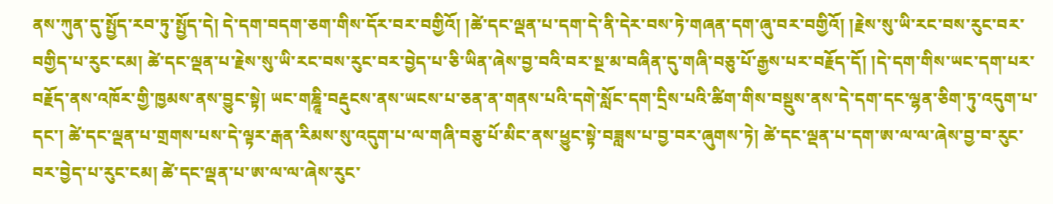ནས་ཀུན་དུ་སྤྱོད་རབ་ཏུ་སྤྱོད་དེ། དེ་དག་བདག་ཅག་གིས་དོར་བར་བགྱིའོ། །ཚེ་དང་ལྡན་པ་དག་དེ་ནི་དེར་བས་ཏེ་གཞན་དག་ཞུ་བར་བགྱིའོ། །རྗེས་སུ་ཡི་རང་བས་རུང་བར་བགྱིད་པ་རུང་ངམ། ཚེ་དང་ལྡན་པ་རྗེས་སུ་ཡི་རང་བས་རུང་བར་བྱེད་པ་ཅི་ཡིན་ཞེས་བྱ་བའི་བར་སྔ་མ་བཞིན་དུ་གཞི་བཅུ་པོ་རྒྱས་པར་བརྗོད་དོ། །དེ་དག་གིས་ཡང་དག་པར་བརྗོད་ནས་འཁོར་གྱི་ཁྱམས་ནས་བྱུང་སྟེ། ཡང་གཎྜཱི་བརྡུངས་ནས་ཡངས་པ་ཅན་ན་གནས་པའི་དགེ་སློང་དག་དྲིས་པའི་ཚིག་གིས་བསྡུས་ནས་དེ་དག་དང་ལྷན་ཅིག་ཏུ་འདུག་པ་དང་། ཚེ་དང་ལྡན་པ་གྲགས་པས་དེ་ལྟར་རྒན་རིམས་སུ་འདུག་པ་ལ་གཞི་བཅུ་པོ་མིང་ནས་ཕྱུང་སྟེ་བཟླས་པ་བྱ་བར་ཞུགས་ཏེ། ཚེ་དང་ལྡན་པ་དག་ཨ་ལ་ལ་ཞེས་བྱ་བ་རུང་བར་བྱེད་པ་རུང་ངམ། ཚེ་དང་ལྡན་པ་ཨ་ལ་ལ་ཞེས་རུང་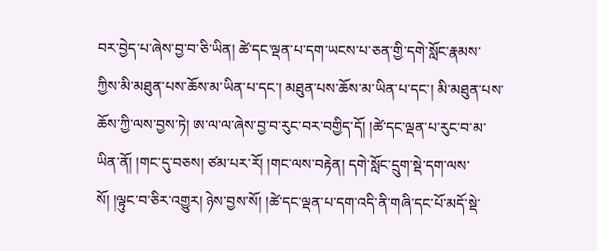བར་བྱེད་པ་ཞེས་བྱ་བ་ཅི་ཡིན། ཚེ་དང་ལྡན་པ་དག་ཡངས་པ་ཅན་གྱི་དགེ་སློང་རྣམས་ཀྱིས་མི་མཐུན་པས་ཆོས་མ་ཡིན་པ་དང་། མཐུན་པས་ཆོས་མ་ཡིན་པ་དང་། མི་མཐུན་པས་ཆོས་ཀྱི་ལས་བྱས་ཏེ། ཨ་ལ་ལ་ཞེས་བྱ་བ་རུང་བར་བགྱིད་དོ། །ཚེ་དང་ལྡན་པ་རུང་བ་མ་ཡིན་ནོ། །གང་དུ་བཅས། ཙམ་པར་རོ། །གང་ལས་བརྟེན། དགེ་སློང་དྲུག་སྡེ་དག་ལས་སོ། །ལྟུང་བ་ཅིར་འགྱུར། ཉེས་བྱས་སོ། །ཚེ་དང་ལྡན་པ་དག་འདི་ནི་གཞི་དང་པོ་མདོ་སྡེ་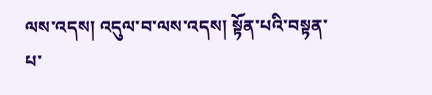ལས་འདས། འདུལ་བ་ལས་འདས། སྟོན་པའི་བསྟན་པ་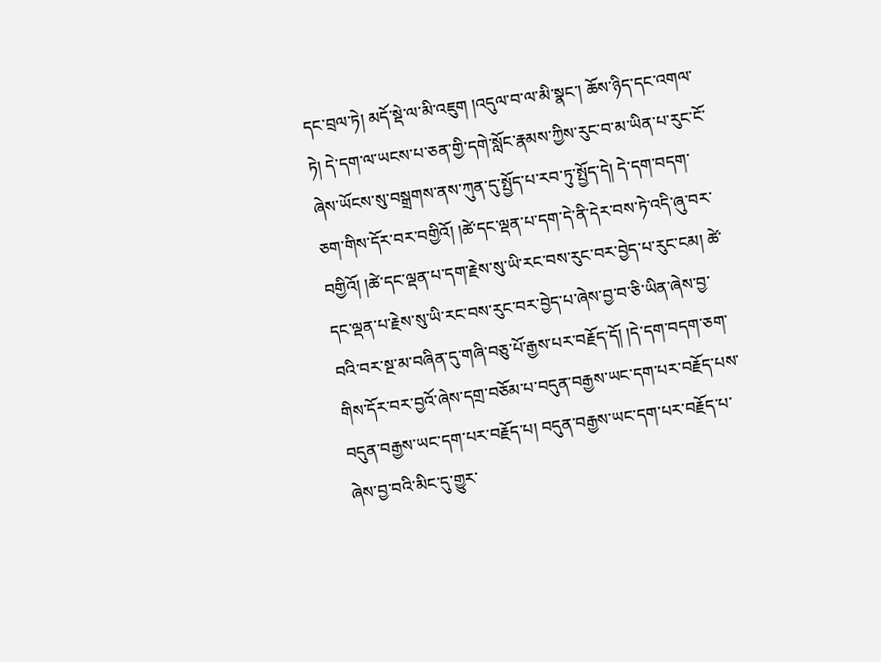དང་བྲལ་ཏེ། མདོ་སྡེ་ལ་མི་འཇུག །འདུལ་བ་ལ་མི་སྣང་། ཆོས་ཉིད་དང་འགལ་ཏེ། དེ་དག་ལ་ཡངས་པ་ཅན་གྱི་དགེ་སློང་རྣམས་ཀྱིས་རུང་བ་མ་ཡིན་པ་རུང་ངོ་ཞེས་ཡོངས་སུ་བསྒྲགས་ནས་ཀུན་དུ་སྤྱོད་པ་རབ་ཏུ་སྤྱོད་དེ། དེ་དག་བདག་ཅག་གིས་དོར་བར་བགྱིའོ། །ཚེ་དང་ལྡན་པ་དག་དེ་ནི་དེར་བས་ཏེ་འདི་ཞུ་བར་བགྱིའོ། །ཚེ་དང་ལྡན་པ་དག་རྗེས་སུ་ཡི་རང་བས་རུང་བར་བྱེད་པ་རུང་ངམ། ཚེ་དང་ལྡན་པ་རྗེས་སུ་ཡི་རང་བས་རུང་བར་བྱེད་པ་ཞེས་བྱ་བ་ཅི་ཡིན་ཞེས་བྱ་བའི་བར་སྔ་མ་བཞིན་དུ་གཞི་བཅུ་པོ་རྒྱས་པར་བརྗོད་དོ། །དེ་དག་བདག་ཅག་གིས་དོར་བར་བྱའོ་ཞེས་དགྲ་བཅོམ་པ་བདུན་བརྒྱས་ཡང་དག་པར་བརྗོད་པས་བདུན་བརྒྱས་ཡང་དག་པར་བརྗོད་པ། བདུན་བརྒྱས་ཡང་དག་པར་བརྗོད་པ་ཞེས་བྱ་བའི་མིང་དུ་གྱུར་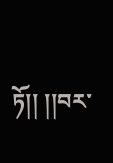ཏོ།། །།བར་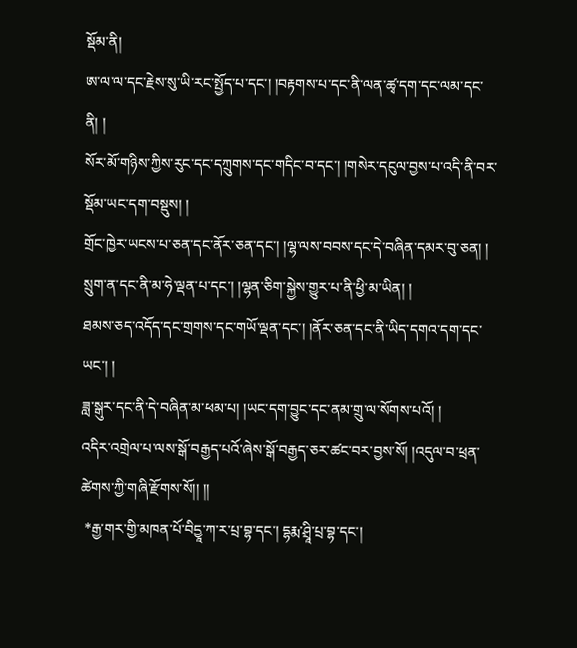སྡོམ་ནི།
ཨ་ལ་ལ་དང་རྗེས་སུ་ཡི་རང་སྤྱོད་པ་དང་། །བརྟགས་པ་དང་ནི་ལན་ཚྭ་དག་དང་ལམ་དང་ནི། །
སོར་མོ་གཉིས་ཀྱིས་རུང་དང་དཀྲུགས་དང་གདིང་བ་དང་། །གསེར་དངུལ་བྱས་པ་འདི་ནི་བར་སྡོམ་ཡང་དག་བསྡུས། །
གྲོང་ཁྱེར་ཡངས་པ་ཅན་དང་ནོར་ཅན་དང་། །ལྷ་ལས་བབས་དང་དེ་བཞིན་དམར་བུ་ཅན། །
སྲུག་ན་དང་ནི་མ་ཧེ་ལྡན་པ་དང་། །ལྷན་ཅིག་སྐྱེས་གྱུར་པ་ནི་ཕྱི་མ་ཡིན། །
ཐམས་ཅད་འདོད་དང་གྲགས་དང་གཡོ་ལྡན་དང་། །ནོར་ཅན་དང་ནི་ཡིད་དགའ་དག་དང་ཡང་། །
ཟླ་སྒུར་དང་ནི་དེ་བཞིན་མ་ཕམ་པ། །ཡང་དག་བྱུང་དང་ནམ་གྲུ་ལ་སོགས་པའོ། །
འདིར་འགྲེལ་པ་ལས་སྒོ་བརྒྱད་པའོ་ཞེས་སྒོ་བརྒྱད་ཅར་ཚང་བར་བྱས་སོ། །འདུལ་བ་ཕྲན་ཚེགས་ཀྱི་གཞི་རྫོགས་སོ།། །།
 *རྒྱ་གར་གྱི་མཁན་པོ་བིདྱཱ་ཀ་ར་པྲ་བྷ་དང་། དྷརྨ་ཤྲཱི་པྲ་བྷ་དང་།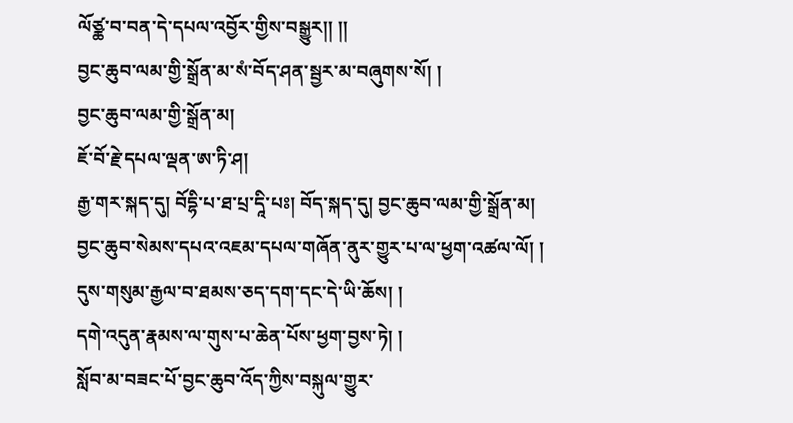ལོཙྪ་བ་བན་དེ་དཔལ་འབྱོར་གྱིས་བསྒྱུར།། །།
བྱང་ཆུབ་ལམ་གྱི་སྒྲོན་མ་སཾ་བོད་ཤན་སྦྱར་མ་བཞུགས་སོ། །
བྱང་ཆུབ་ལམ་གྱི་སྒྲོན་མ།
ཇོ་བོ་རྗེ་དཔལ་ལྡན་ཨ་ཏི་ཤ།
རྒྱ་གར་སྐད་དུ། བོདྷི་པ་ཐ་པྲ་དཱི་པཿ། བོད་སྐད་དུ། བྱང་ཆུབ་ལམ་གྱི་སྒྲོན་མ།
བྱང་ཆུབ་སེམས་དཔའ་འཇམ་དཔལ་གཞོན་ནུར་གྱུར་པ་ལ་ཕྱག་འཚལ་ལོ། །
དུས་གསུམ་རྒྱལ་བ་ཐམས་ཅད་དག་དང་དེ་ཡི་ཆོས། །
དགེ་འདུན་རྣམས་ལ་གུས་པ་ཆེན་པོས་ཕྱག་བྱས་ཏེ། །
སློབ་མ་བཟང་པོ་བྱང་ཆུབ་འོད་ཀྱིས་བསྐུལ་གྱུར་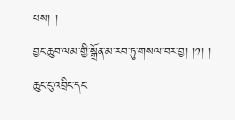པས། །
བྱང་ཆུབ་ལམ་གྱི་སྒྲོན་མ་རབ་ཏུ་གསལ་བར་བྱ། །༡། །
ཆུང་ངུ་འབྲིང་དང་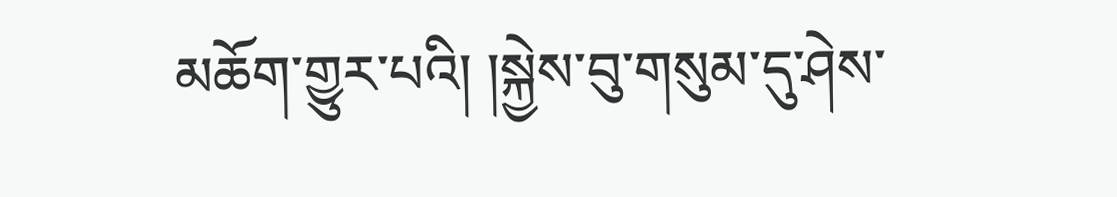མཆོག་གྱུར་པའི། །སྐྱེས་བུ་གསུམ་དུ་ཤེས་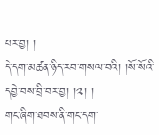པར་བྱ། །
དེ་དག་མཚན་ཉིད་རབ་གསལ་བའི། །སོ་སོའི་དབྱེ་བས་བྲི་བར་བྱ། །༢། །
གང་ཞིག་ཐབས་ནི་གང་དག་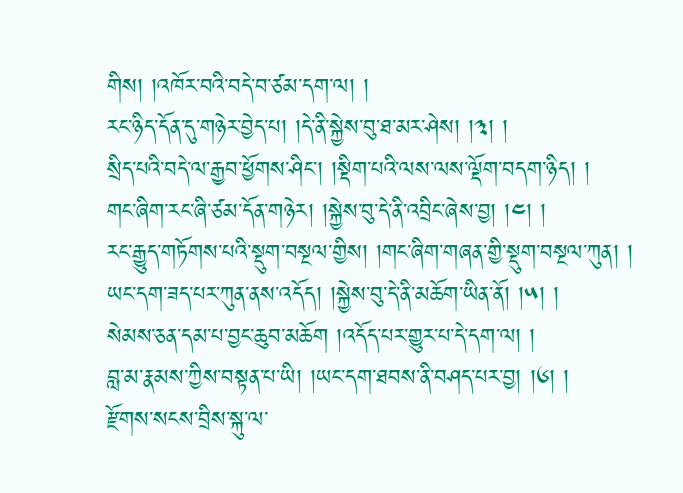གིས། །འཁོར་བའི་བདེ་བ་ཙམ་དག་ལ། །
རང་ཉིད་དོན་དུ་གཉེར་བྱེད་པ། །དེ་ནི་སྐྱེས་བུ་ཐ་མར་ཤེས། །༣། །
སྲིད་པའི་བདེ་ལ་རྒྱབ་ཕྱོགས་ཤིང་། །སྡིག་པའི་ལས་ལས་ལྡོག་བདག་ཉིད། །
གང་ཞིག་རང་ཞི་ཙམ་དོན་གཉེར། །སྐྱེས་བུ་དེ་ནི་འབྲིང་ཞེས་བྱ། །༤། །
རང་རྒྱུད་གཏོགས་པའི་སྡུག་བསྔལ་གྱིས། །གང་ཞིག་གཞན་གྱི་སྡུག་བསྔལ་ཀུན། །
ཡང་དག་ཟད་པར་ཀུན་ནས་འདོད། །སྐྱེས་བུ་དེ་ནི་མཆོག་ཡིན་ནོ། །༥། །
སེམས་ཅན་དམ་པ་བྱང་ཆུབ་མཆོག །འདོད་པར་གྱུར་པ་དེ་དག་ལ། །
བླ་མ་རྣམས་ཀྱིས་བསྟན་པ་ཡི། །ཡང་དག་ཐབས་ནི་བཤད་པར་བྱ། །༦། །
རྫོགས་སངས་བྲིས་སྐུ་ལ་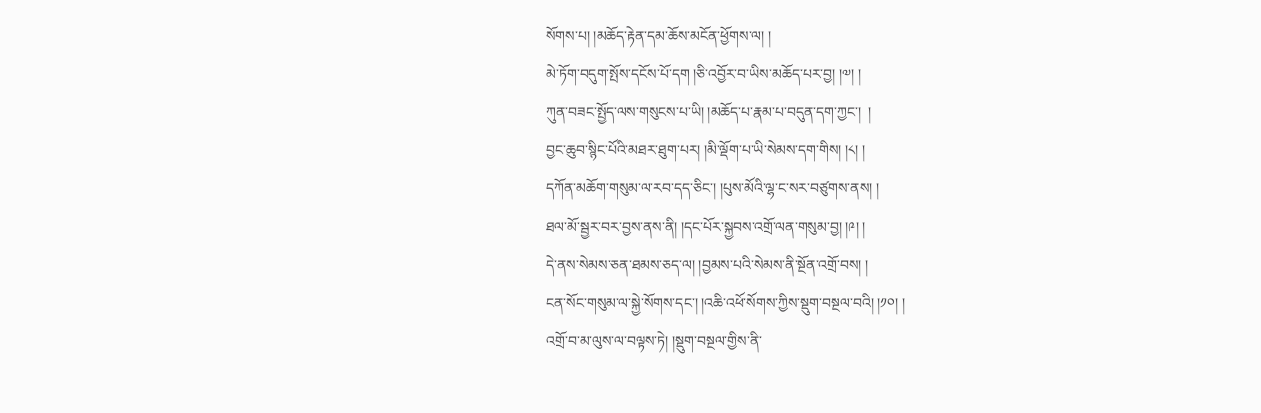སོགས་པ། །མཆོད་རྟེན་དམ་ཆོས་མངོན་ཕྱོགས་ལ། །
མེ་ཏོག་བདུག་སྤོས་དངོས་པོ་དག །ཅི་འབྱོར་བ་ཡིས་མཆོད་པར་བྱ། །༧། །
ཀུན་བཟང་སྤྱོད་ལས་གསུངས་པ་ཡི། །མཆོད་པ་རྣམ་པ་བདུན་དག་ཀྱང་།  །
བྱང་ཆུབ་སྙིང་པོའི་མཐར་ཐུག་པར། །མི་ལྡོག་པ་ཡི་སེམས་དག་གིས། །༨། །
དཀོན་མཆོག་གསུམ་ལ་རབ་དད་ཅིང་། །པུས་མོའི་ལྷ་ང་སར་བཙུགས་ནས། །
ཐལ་མོ་སྦྱར་བར་བྱས་ནས་ནི། །དང་པོར་སྐྱབས་འགྲོ་ལན་གསུམ་བྱ། །༩། །
དེ་ནས་སེམས་ཅན་ཐམས་ཅད་ལ། །བྱམས་པའི་སེམས་ནི་སྔོན་འགྲོ་བས། །
ངན་སོང་གསུམ་ལ་སྐྱེ་སོགས་དང་། །འཆི་འཕོ་སོགས་ཀྱིས་སྡུག་བསྔལ་བའི། །༡༠། །
འགྲོ་བ་མ་ལུས་ལ་བལྟས་ཏེ། །སྡུག་བསྔལ་གྱིས་ནི་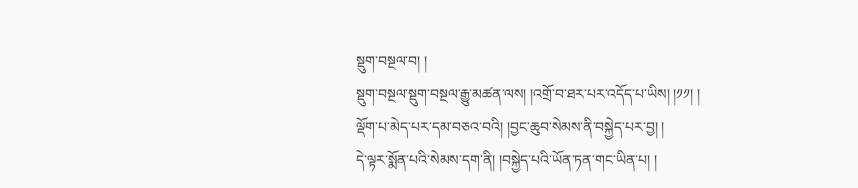སྡུག་བསྔལ་བ། །
སྡུག་བསྔལ་སྡུག་བསྔལ་རྒྱུ་མཚན་ལས། །འགྲོ་བ་ཐར་པར་འདོད་པ་ཡིས། །༡༡། །
ལྡོག་པ་མེད་པར་དམ་བཅའ་བའི། །བྱང་ཆུབ་སེམས་ནི་བསྐྱེད་པར་བྱ། །
དེ་ལྟར་སྨོན་པའི་སེམས་དག་ནི། །བསྐྱེད་པའི་ཡོན་ཏན་གང་ཡིན་པ། །